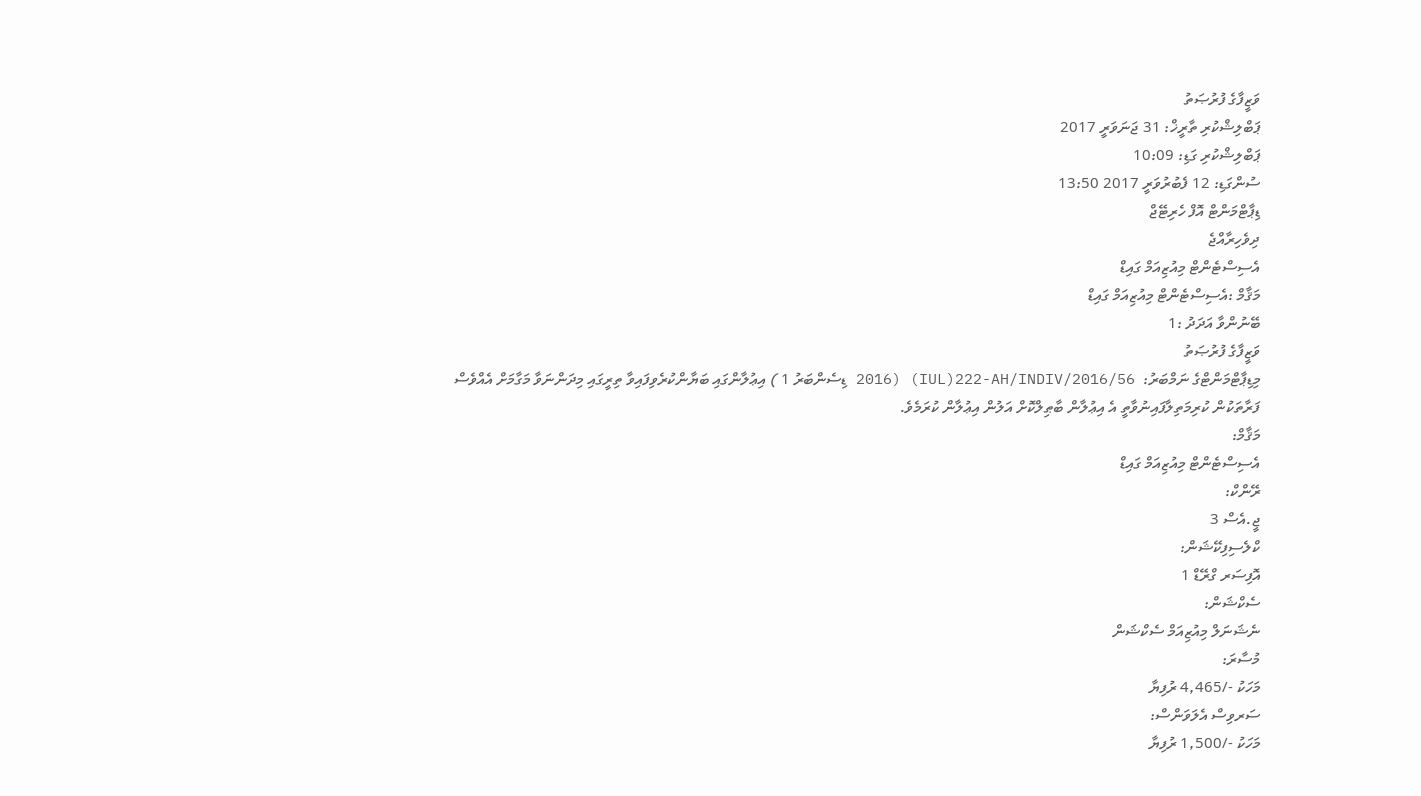ވަޒީފާގެ ފުރުޞަތު
ޕަބްލިޝްކުރި ތާރީޚް: 31 ޖަނަވަރީ 2017
ޕަބްލިޝްކުރި ގަޑި: 10:09
ސުންގަޑި: 12 ފެބުރުވަރީ 2017 13:50
ޑިޕާޓްމަންޓް އޮފް ހެރިޓޭޖް
ދިވެހިރާއްޖެ
އެސިސްޓެންޓް މިއުޒިއަމް ގައިޑް
މަޤާމް :އެސިސްޓެންޓް މިއުޒިއަމް ގައިޑް
ބޭނުންވާ އަދަދު :1
ވަޒީފާގެ ފުރުޞަތު
މިޑިޕާޓްމަންޓްގެ ނަމްބަރު:  IUL)222-AH/INDIV/2016/56) (2016 ޑިސެންބަރު 1 ) އިޢުލާންގައި ބަޔާންކުރެވިފައިވާ ތިރީގައި މިދަންނަވާ މަގާމަށް އެއްވެސް ފަރާތަކުން ކުރިމަތިލާފައިނުވާތީ އެ އިޢުލާން ބާޠިލްކޮށް އަލުން އިޢުލާން ކުރަމެވެ.
މަޤާމް:
އެސިސްޓެންޓް މިއުޒިއަމް ގައިޑް
ރޭންކް:
ޖީ.އެސް 3
ކްލެސިފިކޭޝަން:
އޮފިސަރ ގްރޭޑް 1
ސެކްޝަން:
ނެޝަނަލް މިއުޒިއަމް ސެކްޝަން
މުސާރަ:
މަހަކު -/4,465 ރުފިޔާ
ސަރވިސް އެލަވަންސް:
މަހަކު -/1,500 ރުފިޔާ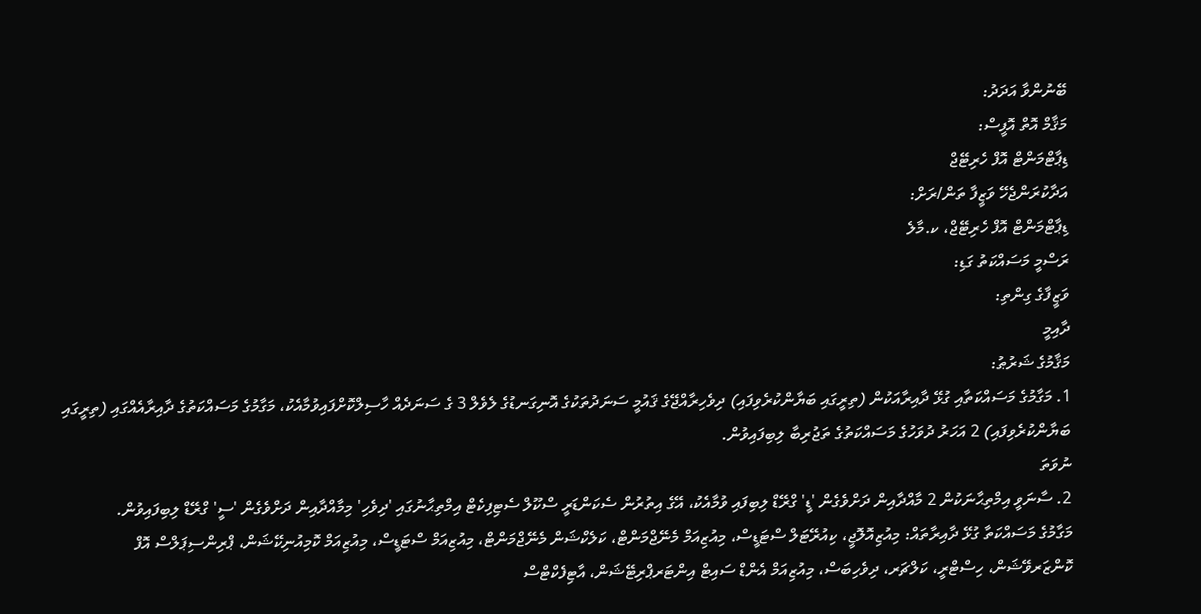ބޭނުންވާ އަދަދު:
މަޤާމް އޮތް އޮފީސް:
ޑިޕާޓްމަންޓް އޮފް ހެރިޓޭޖް
އަދާކުރަންޖެހޭ ވަޒީފާ ތަން/ރަށް:
ޑިޕާޓްމަންޓް އޮފް ހެރިޓޭޖް، ކ.މާލެ
ރަސްމީ މަސައްކަތު ގަޑި:
ވަޒީފާގެ ގިންތި:
ދާއިމީ
މަޤާމުގެ ޝަރުޠު:
1. މަގާމުގެ މަސައްކަތާއި ގުޅޭ ދާއިރާއަކުން (ތިރީގައި ބަޔާންކުރެވިފައި) ދިވެހިރާއްޖޭގެ ޤައުމީ ސަނަދުތަކުގެ އޮނިގަނޑުގެ ލެވެލް 3 ގެ ސަނަދެއް ހާސިލްކޮށްފައިވުމާއެކު، މަގާމުގެ މަސައްކަތުގެ ދާއިރާއެއްގައި (ތިރީގައި ބަޔާންކުރެވިފައި) 2 އަހަރު ދުވަހުގެ މަސައްކަތުގެ ތަޖުރިބާ ލިބިފައިވުން.
ނުވަތަ
2. ސާނަވީ އިމްތިޙާނަކުން 2 މާއްދާއިން ދަށްވެގެން 'ޑީ' ގްރޭޑް ލިބިފައި ވުމާއެކު، އޭގެ އިތުރުން ސެކަންޑަރީ ސްކޫލް ސެޓިފިކެޓް އިމްތިޙާނުގައި 'ދިވެހި' މިމާއްދާއިން ދަށްވެގެން 'ސީ' ގްރޭޑް ލިބިފައިވުން.
މަގާމުގެ މަސައްކަތާ ގުޅޭ ދާއިރާތައް: މިއުޒިއޮލޮޖީ، ކިއުރޭޓަލް ސްޓަޑީސް، މިއުޒިއަމް މެނޭޖްމަންޓް، ކަލެކްޝަން މެނޭޖްމަންޓް، މިއުޒިއަމް ސްޓަޑީސް، މިއުޒިއަމް ކޮމިއުނިކޭޝަން، ޕްރިންސިޕަލްސް އޮފް ކޮންޒަރވޭޝަން، ހިސްޓްރީ، ކަލްޗަރ، ދިވެހިބަސް، މިއުޒިއަމް އެންޑް ސައިޓް އިންޓަރޕްރިޓޭޝަން، އާޓިފެކްޓްސް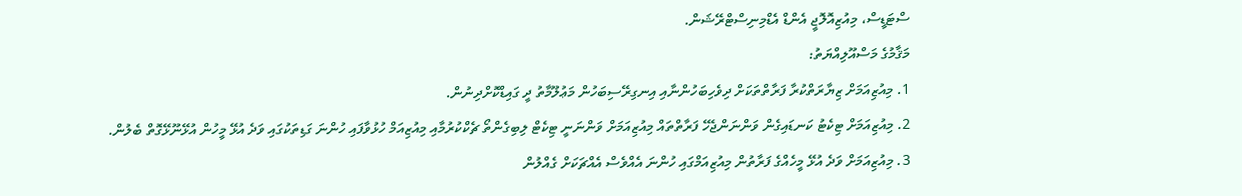ސްޓަޑީސް، މިއުޒިއޮލޮޖީ އެންޑް އެޑްމިނިސްޓްރޭޝަން.
މަޤާމުގެ މަސްއޫލިއްޔަތު:
1. މިއުޒިއަމަށް ޒިޔާރަތްކުރާ ފަރާތްތަކަށް ދިވެހިބަހުންނާއި އިނގިރޭސިބަހުން މަޢުލޫމާތު ދީ ގައިޑްކޮށްދިނުން.
2. މިއުޒިއަމަށް ޓިކެޓު ކަނޑައިގެން ވަންނަންޖެހޭ ފަރާތްތައް މިއުޒިއަމަށް ވަންނަނީ ޓިކެޓް ލިބިގެންތޯ ޗެކްކުރުމާއި މިއުޒިއަމް ހުޅުވާފައި ހުންނަ ގަޑިތަކުގައި ވަދެ އުޅޭ މީހުން އުޅޭނޫޅޭގޮތް ބެލުން.
3. މިއުޒިއަމަށް ވަދެ އުޅޭ މީހެއްގެ ފަރާތުން މިއުޒިއަމްގައި ހުންނަ އެއްވެސް އެއްޗަކަށް ގެއްލުން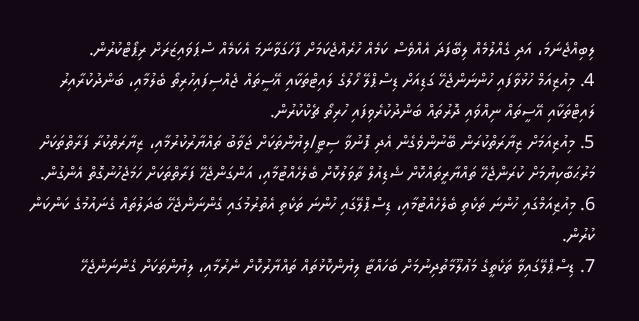ލިބިއްޖެނަމަ، އަދި ގެއްލުމެއް ލިބޭފަދަ އެއްވެސް ކަމެއް ހުރެއްޖެކަމަށް ފާހަގަވާނަމަ އެކަމެއް ސްޕަވައިޒަރަށް ރިޕޯޓްކުރުން.
4. މިއުޒިއަމް ހުޅުވާފައި ހުންނަންޖެހޭ ގަޑިއަށް ޑިސްޕްލޭ ހޯލުގެ ލައިޓްތަކާއި އޭސީތައް ޖެއްސިފައިހުރިތޯ ބެލުމާއި، ބަންދުކުރާއިރު ލައިޓްތަކާއި އޭސީތައް ނިއްވައި ދޮރުތައް ބަންދުކުރެވިފައި ހުރިތޯ ޗެކްކުރުން.
5. މިއުޒިއަމަށް ޒިޔާރަތްކުރަން ބޭނުންވެގެން އެދި ފޮނުވާ ސިޓީ/ލިޔުންތަކަށް ޖަވާބު ތައްޔާރުކުރުމާއި، ޒިޔާރަތްކުރާ ފަރާތްތަކަށް މަރުޙަބާކިޔުމަށް ކުރަންޖެހޭ ތައްޔާރީތައްކޮށް ޝެޑިއުލް ތާވަލުކޮށް ބެލެހެއްޓުމާއި، އަންގަންޖެހޭ ފަރާތްތަކަށް ހަމަޖެހުނުގޮތް އެންގުން.
6. މިއުޒިއަމްގައި ހުންނަ ތަކެތި ބެލެހެއްޓުމާއި، ޑިސްޕްލޭގައި ހުންނަ ތަކެތި އެތުރުމުގައި ގެންނަންޖެހޭ ބަދަލުތައް ގެނައުމުގެ ކަންކަން ކުރުން.
7. ޑިސްޕްލޭގައިވާ ތަކެތީގެ މަޢުލޫމާތުދިނުމަށް ބަހައްޓާ ލިޔުންކޮޅުތައް ތައްޔާރުކޮށް ނެރުމާއި، ލިޔުންތަކަށް ގެންނަންޖެހޭ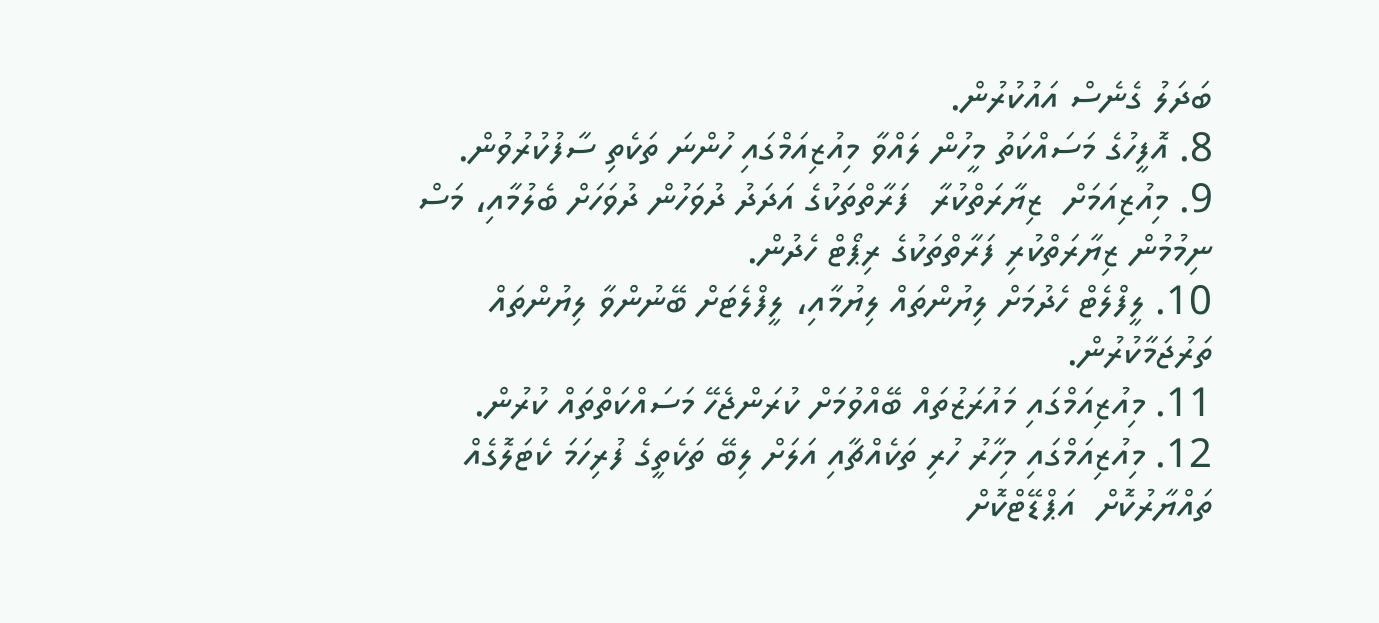ބަދަލު ގެނެސް އައުކުރުން.
8. އޮފީހުގެ މަސައްކަތު މީހުން ލައްވާ މިއުޒިއަމްގައި ހުންނަ ތަކެތި ސާފުކުރުވުން.
9. މިއުޒިއަމަށް  ޒިޔާރަތްކުރާ  ފަރާތްތަކުގެ އަދަދު ދުވަހުން ދުވަހަށް ބެލުމާއި، މަސް ނިމުމުން ޒިޔާރަތްކުރި ފަރާތްތަކުގެ ރިޕޯޓް ހެދުން.
10. ލީފްލެޓް ހެދުމަށް ލިޔުންތައް ލިޔުމާއި، ލީފްލެޓަށް ބޭނުންވާ ލިޔުންތައް ތަރުޖަމާކުރުން.
11. މިއުޒިއަމްގައި މައުރަޒުތައް ބޭއްވުމަށް ކުރަންޖެހޭ މަސައްކަތްތައް ކުރުން.
12. މިއުޒިއަމްގައި މިހާރު ހުރި ތަކެއްޗާއި އަލަށް ލިބޭ ތަކެތީގެ ފުރިހަމަ ކެޓަލޮގެއް ތައްޔާރުކޮށް  އަޕްޑޭޓްކޮށް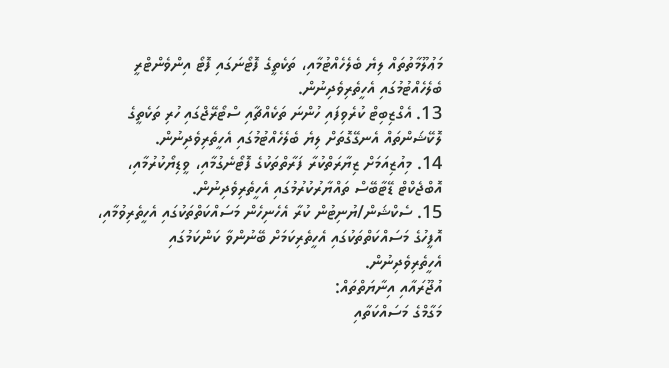މަޢުލޫމާތުތައް ލިޔެ ބެލެހެއްޓުމާއި، ތަކެތީގެ ފޮޓޯނަގައި ފޮޓޯ އިންވެންޓްރީ ބެލެހެއްޓުމުގައި އެހީތެރިވެދިނުން.
13. އެގްޒިބިޓް ކުރެވިފައި ހުންނަ ތަކެއްޗާއި ސްޓޯރޭޖްގައި ހުރި ތަކެތީގެ ލޮކޭޝަންތައް އެނގޭގޮތަށް ލިޔެ ބެލެހެއްޓުމުގައި އެހީތެރިވެދިނުން.
14. މިއުޒިއަމަށް ޒިޔާރަތްކުރާ ފަރާތްތަކުގެ ފޮޓޯނެގުމާއި، ވީޑިޔޯކުރުމާއި، އޮބްޖެކްޓް ޑޭޓާބޭސް ތައްޔާރުކުރުމުގައި އެހީތެރިވެދިނުން.
15. ސެކްޝަން/ޔުނިޓުން ކުރާ އެހެނިހެން މަސައްކަތްތަކުގައި އެހީތެރިވުމާއި، އޮފީހުގެ މަސައްކަތްތަކުގައި އެހީތެރިކަމަށް ބޭނުންވާ ކަންކަމުގައި އެހީތެރިވެދިނުން.
އުޖޫރައާއި އިނާޔަތްތައް:
މަގާމްގެ މަސައްކަތާއި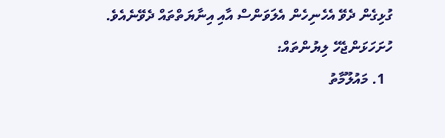ގުޅިގެން ދެވޭ އެހެނިހެން އެލަވަންސް އާއި އިނާޔަތްތައް ދެވޭނެއެވެ.
ހުށަހަޅަންޖެހޭ ލިޔުންތައް:
  1. މައުލޫމާތު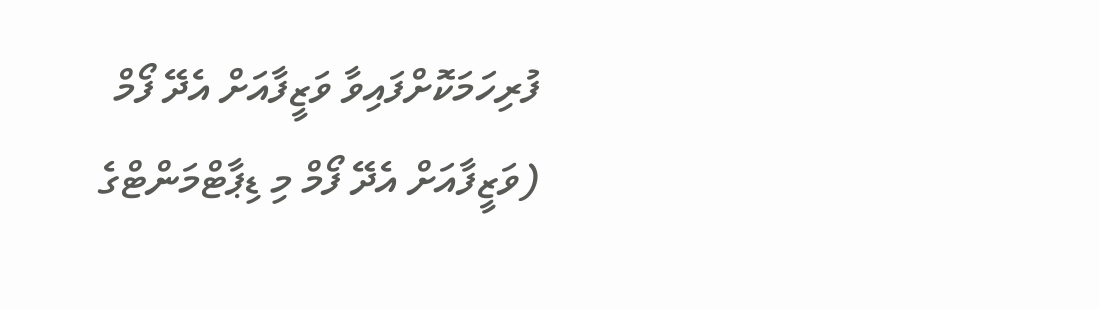ފުރިހަމަކޮށްފައިވާ ވަޒީފާއަށް އެދޭ ފޯމް (ވަޒީފާއަށް އެދޭ ފޯމް މި ޑިޕާޓްމަންޓްގެ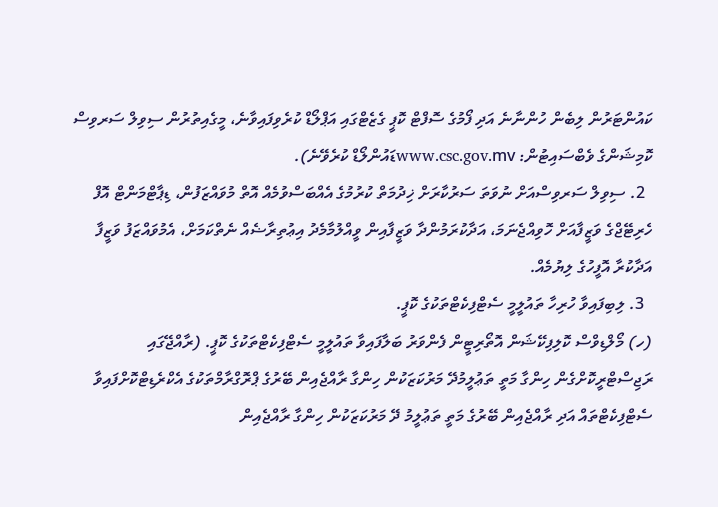ކައުންޓަރުން ލިބެން ހުންނާނެ އަދި ފޯމުގެ ސޮފްޓް ކޮޕީ ގެޒެޓްގައި އަޕްލޯޑް ކުރެވިފައިވާނެ، މީގެއިތުރުން ސިވިލް ސަރވިސް ކޮމިޝަންގެ ވެބްސައިޓުން: www.csc.gov.mvޑައުންލޯޑް ކުރެވޭނެ).
  2. ސިވިލް ސަރވިސްއަށް ނުވަތަ ސަރުކާރަށް ޚިދުމަތް ކުރުމުގެ އެއްބަސްވުމެއް އޮތް މުވައްޒަފުން، ޑިޕާޓްމަންޓް އޮފް ހެރިޓޭޖްގެ ވަޒީފާއަށް ހޮވިއްޖެނަމަ، އަދާކުރަމުންދާ ވަޒީފާއިން ވީއްލުމާމެދު އިޢުތިރާޟެއް ނެތްކަމަށް، އެމުވައްޒަފު ވަޒީފާ އަދާކުރާ އޮފީހުގެ ލިޔުމެއް.
  3. ލިބިފައިވާ ހުރިހާ ތައުލީމީ ސެޓްފިކެޓްތަކުގެ ކޮޕީ.
(ހ) މޯލްޑިވްސް ކޮލިފިކޭޝަން އޮތޯރިޓީން ފެންވަރު ބަލާފައިވާ ތައުލީމީ ސެޓްފިކެޓްތަކުގެ ކޮޕީ. (ރާއްޖޭގައި ރަޖިސްޓްރީކޮށްގެން ހިންގާ މަތީ ތަޢުލީމުދޭ މަރުކަޒަކުން ހިންގާ ރާއްޖެއިން ބޭރުގެ ޕްރޮގްރާމްތަކުގެ އެކްރެޑިޓްކޮށްފައިވާ ސެޓްފިކެޓްތައް އަދި ރާއްޖެއިން ބޭރުގެ މަތީ ތަޢުލީމު ދޭ މަރުކަޒަކުން ހިންގާ ރާއްޖެއިން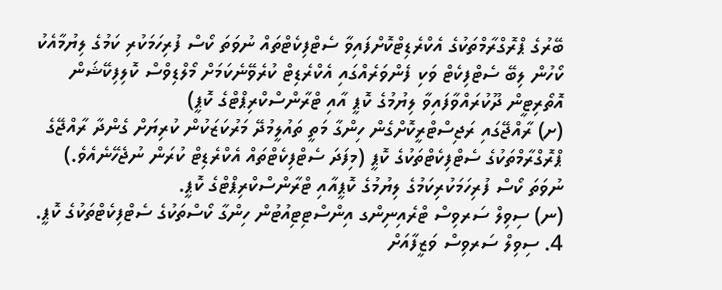ބޭރުގެ ޕްރޮގްރާމްތަކުގެ އެކްރެޑިޓްކޮށްފައިވާ ސެޓްފިކެޓްތައް ނުވަތަ ކޯސް ފުރިހަމަކުރި ކަމުގެ ލިޔުމާއެކު ކޯހުން ލިބޭ ސެޓްފިކެޓް ވަކި ފެންވަރެއްގައި އެކްރެޑިޓް ކުރެވޭނެކަމަށް މޯލްޑިވްސް ކޮލިފިކޭޝަން އޮތޯރިޓީން ދޫކުރައްވާފައިވާ ލިޔުމުގެ ކޮޕީ އާއި ޓްރާންސްކްރިޕްޓްގެ ކޮޕީ)
(ށ) ރާއްޖޭގައި ރަޖިސްޓްރީކޮށްގެން ހިންގާ މަތީ ތައުލީމުދޭ މަރުކަޒަކުން ކުރިޔަށް ގެންދާ ރާއްޖޭގެ ޕްރޮގްރާމްތަކުގެ ސެޓްފިކެޓްތަކުގެ ކޮޕީ (މިފަދަ ސެޓްފިކެޓްތައް އެކްރެޑިޓް ކުރަން ނުޖެހޭނެއެވެ.) ނުވަތަ ކޯސް ފުރިހަމަކުރިކަމުގެ ލިޔުމުގެ ކޮޕީއާއި ޓްރާންސްކްރިޕްޓްގެ ކޮޕީ.
(ނ) ސިވިލް ސަރވިސް ޓްރެއިނިންގ އިންސްޓިޓިއުޓުން ހިންގާ ކޯސްތަކުގެ ސެޓްފިކެޓްތަކުގެ ކޮޕީ.
4. ސިވިލް ސަރވިސް ވަޒީފާއަށް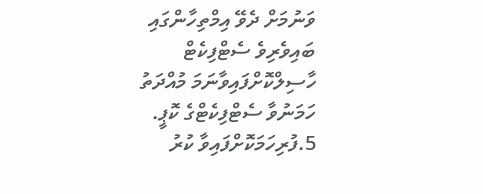ވަނުމަށް ދެވޭ އިމްތިހާންގައި ބައިވެރިވެ ސެޓްފިކެޓް ހާސިލްކޮށްފައިވާނަމަ މުއްދަތު ހަމަނުވާ ސެޓްފިކެޓްގެ ކޮޕީ.
5.ފުރިހަމަކޮށްފައިވާ ކުރު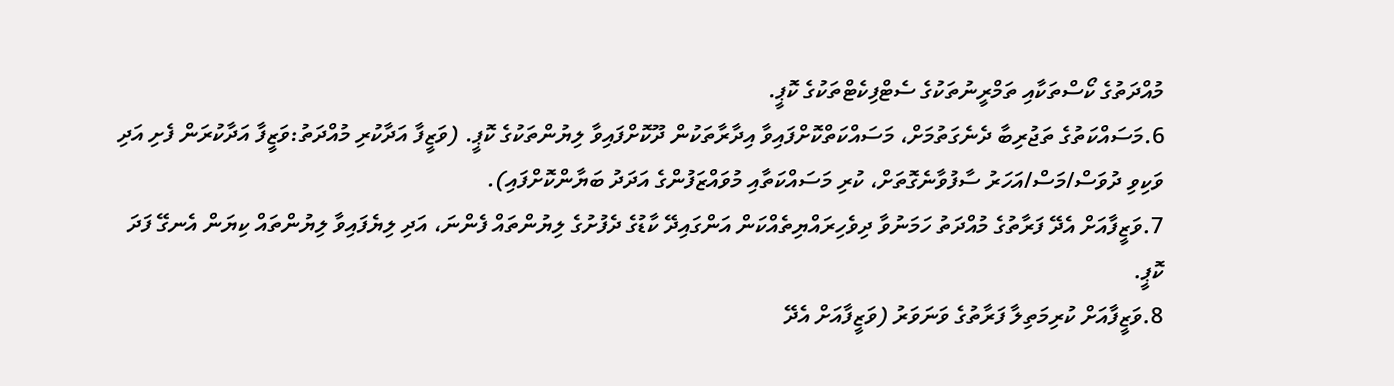މުއްދަތުގެ ކޯސްތަކާއި ތަމްރީނުތަކުގެ ސެޓްފިކެޓްތަކުގެ ކޮޕީ.
6.މަސައްކަތުގެ ތަޖުރިބާ ދެނެގަތުމަށް، މަސައްކަތްކޮށްފައިވާ އިދާރާތަކުން ދޫކޮށްފައިވާ ލިޔުންތަކުގެ ކޮޕީ. (ވަޒީފާ އަދާކުރި މުއްދަތު:ވަޒީފާ އަދާކުރަން ފެށި އަދި ވަކިވި ދުވަސް/މަސް/އަހަރު ސާފުވާނެގޮތަށް، ކުރި މަސައްކަތާއި މުވައްޒަފުންގެ އަދަދު ބަޔާންކޮށްފައި).
7.ވަޒީފާއަށް އެދޭ ފަރާތުގެ މުއްދަތު ހަމަނުވާ ދިވެހިރައްޔިތެއްކަން އަންގައިދޭ ކާޑުގެ ދެފުށުގެ ލިޔުންތައް ފެންނަ، އަދި ލިޔެފައިވާ ލިޔުންތައް ކިޔަން އެނގޭ ފަދަ ކޮޕީ.
8.ވަޒީފާއަށް ކުރިމަތިލާ ފަރާތުގެ ވަނަވަރު (ވަޒީފާއަށް އެދޭ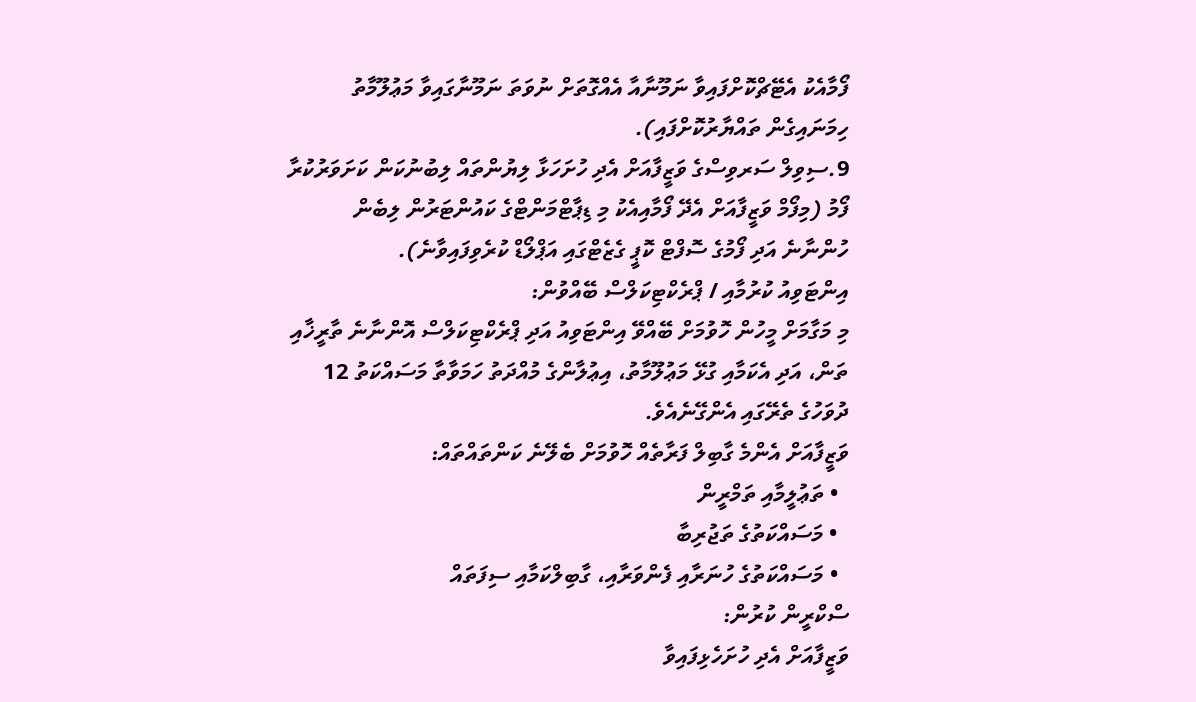ފޯމާއެކު އެޓޭޗްކޮށްފައިވާ ނަމޫނާއާ އެއްގޮތަށް ނުވަތަ ނަމޫނާގައިވާ މަޢުލޫމާތު ހިމަނައިގެން ތައްޔާރުކޮށްފައި).
9.ސިވިލް ސަރވިސްގެ ވަޒީފާއަށް އެދި ހުށަހަޅާ ލިޔުންތައް ލިބުނުކަން ކަށަވަރުކުރާ ފޯމު (މިފޯމް ވަޒީފާއަށް އެދޭ ފޯމާއިއެކު މި ޑިޕާޓްމަންޓްގެ ކައުންޓަރުން ލިބެން ހުންނާނެ އަދި ފޯމުގެ ސޮފްޓް ކޮޕީ ގެޒެޓްގައި އަޕްލޯޑް ކުރެވިފައިވާނެ).
އިންޓަވިއު ކުރުމާއި / ޕްރެކްޓިކަލްސް ބޭއްވުން:
މި މަގާމަށް މީހުން ހޮވުމަށް ބޭއްވޭ އިންޓަވިއު އަދި ޕްރެކްޓިކަލްސް އޮންނާނެ ތާރީޚާއި ތަން، އަދި އެކަމާއި ގުޅޭ މަޢުލޫމާތު، އިޢުލާންގެ މުއްދަތު ހަމަވާތާ މަސައްކަތު 12 ދުވަހުގެ ތެރޭގައި އެންގޭނެއެވެ.
ވަޒީފާއަށް އެންމެ ގާބިލް ފަރާތެއް ހޮވުމަށް ބެލޭނެ ކަންތައްތައް:
  • ތަޢުލީމާއި ތަމްރީން
  • މަސައްކަތުގެ ތަޖުރިބާ
  • މަސައްކަތުގެ ހުނަރާއި ފެންވަރާއި، ގާބިލްކަމާއި ސިފަތައް
ސްކްރީން ކުރުން:
ވަޒީފާއަށް އެދި ހުށަހެޅިފައިވާ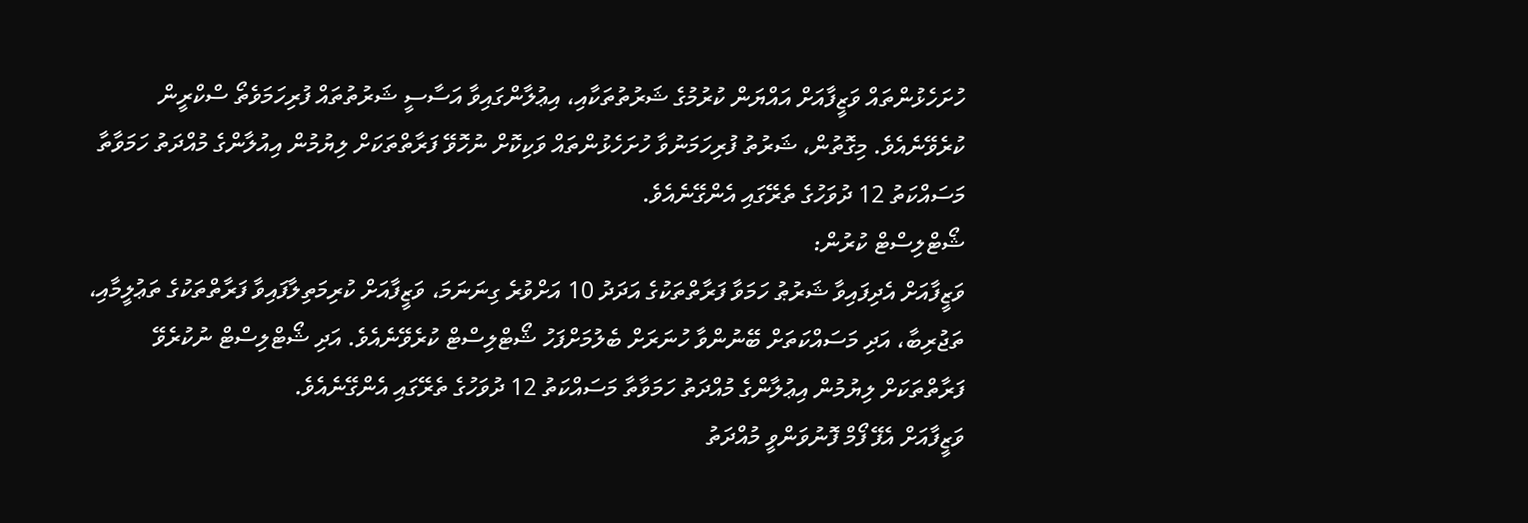ހުށަހެޅުންތައް ވަޒީފާއަށް އައްޔަން ކުރުމުގެ ޝަރުތުތަކާއި، އިޢުލާންގައިވާ އަސާސީ ޝަރުތުތައް ފުރިހަމަވެތޯ ސްކްރީން ކުރެވޭނެއެވެ. މިގޮތުން، ޝަރުތު ފުރިހަމަނުވާ ހުށަހެޅުންތައް ވަކިކޮށް ނުހޮވޭ ފަރާތްތަކަށް ލިޔުމުން އިއުލާންގެ މުއްދަތު ހަމަވާތާ މަސައްކަތު 12 ދުވަހުގެ ތެރޭގައި އެންގޭނެއެވެ.
ޝޯޓްލިސްޓް ކުރުން:
ވަޒީފާއަށް އެދިފައިވާ ޝަރުޠު ހަމަވާ ފަރާތްތަކުގެ އަދަދު 10 އަށްވުރެ ގިނަނަމަ، ވަޒީފާއަށް ކުރިމަތިލާފައިވާ ފަރާތްތަކުގެ ތަޢުލީމާއި، ތަޖުރިބާ، އަދި މަސައްކަތަށް ބޭނުންވާ ހުނަރަށް ބެލުމަށްފަހު ޝޯޓްލިސްޓް ކުރެވޭނެއެވެ. އަދި ޝޯޓްލިސްޓް ނުކުރެވޭ ފަރާތްތަކަށް ލިޔުމުން އިޢުލާންގެ މުއްދަތު ހަމަވާތާ މަސައްކަތު 12 ދުވަހުގެ ތެރޭގައި އެންގޭނެއެވެ.
ވަޒީފާއަށް އެފޭ ފޯމް ފޮނުވަންވީ މުއްދަތު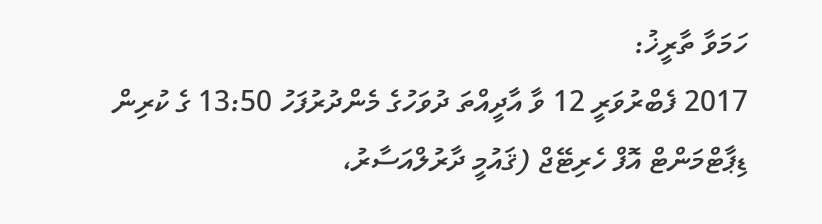ހަމަވާ ތާރީޚު:
2017 ފެބްރުވަރީ 12 ވާ އާދީއްތަ ދުވަހުގެ މެންދުރުފަހު 13:50 ގެ ކުރިން ޑިޕާޓްމަންޓް އޮފް ހެރިޓޭޖް (ޤައުމީ ދާރުލްއަސާރު،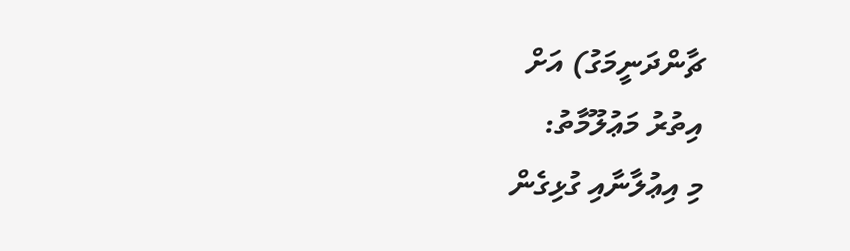ޗާންދަނީމަގު) އަށް
އިތުރު މަޢުލޫމާތު:
މި އިޢުލާނާއި ގުޅިގެން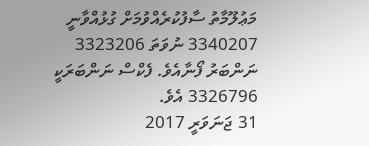މަޢުލޫމާތު ސާފުކުރެއްވުމަށް ގުޅުއްވާނީ 3340207 ނުވަތަ 3323206 ނަންބަރު ފޯނާއެވެ. ފެކްސް ނަންބަރަކީ 3326796 އެވެ.
31 ޖަނަވަރީ 2017